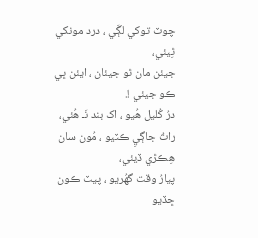چوٽ توکي لڳَي ، درد مونکي ٿِيئي،
جيئن مان ٿو جيئان ، ايئن ڀي ڪو جيئي !.
درُ کُليل هُيو ، اک بند نَـ هُئي،
راتُ جاڳيِ ڪٽيو ، مُون سان هِڪڙي ڏيئي،
پيارُ وقت گهُريو ، پيٽ ڪون ڇڏيو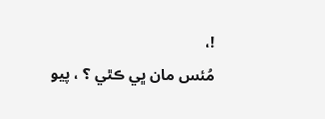!،
مُئس مان ڀي ڪٿي ؟ ، پيو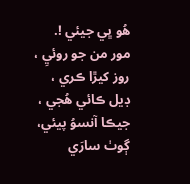هُو ڀي جيئي !.
مور من جو روئيِ ، روز کيڙا ڪري ،
ڊيل ڪائي هُجي ، جيڪا آنسوُ پيئي،
ڳوٺ سارَي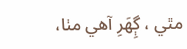مٿي ، ڳِهَرِ آهي مٺا،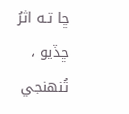ڇا تـه اثرُ ڇڏيو ، تُنهنجي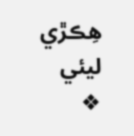هِڪڙي ليئي
❖